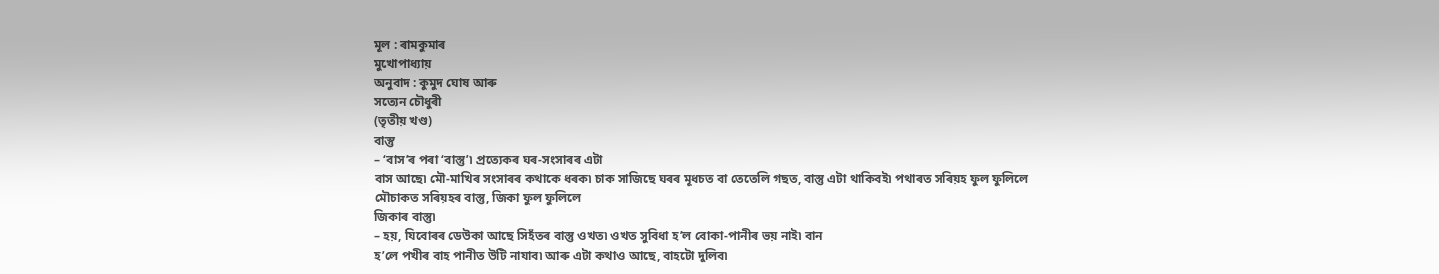মূল : ৰামকুমাৰ
মুখোপাধ্যায়
অনুবাদ : কুমুদ ঘোষ আৰু
সত্যেন চৌধুৰী
(তৃতীয় খণ্ড)
বাস্তু
– ‘বাস’ৰ পৰা ‘বাস্তু’৷ প্ৰত্যেকৰ ঘৰ-সংসাৰৰ এটা
বাস আছে৷ মৌ-মাখিৰ সংসাৰৰ কথাকে ধৰক৷ চাক সাজিছে ঘৰৰ মূধচত বা তেতেলি গছত, বাস্তু এটা থাকিবই৷ পথাৰত সৰিয়হ ফুল ফুলিলে
মৌচাকত সৰিয়হৰ বাস্তু, জিকা ফুল ফুলিলে
জিকাৰ বাস্তু৷
– হয়, যিবোৰৰ ডেউকা আছে সিহঁতৰ বাস্তু ওখত৷ ওখত সুবিধা হ’ল বোকা-পানীৰ ভয় নাই৷ বান
হ’লে পখীৰ বাহ পানীত উটি নাযাব৷ আৰু এটা কথাও আছে, বাহটো দুলিব৷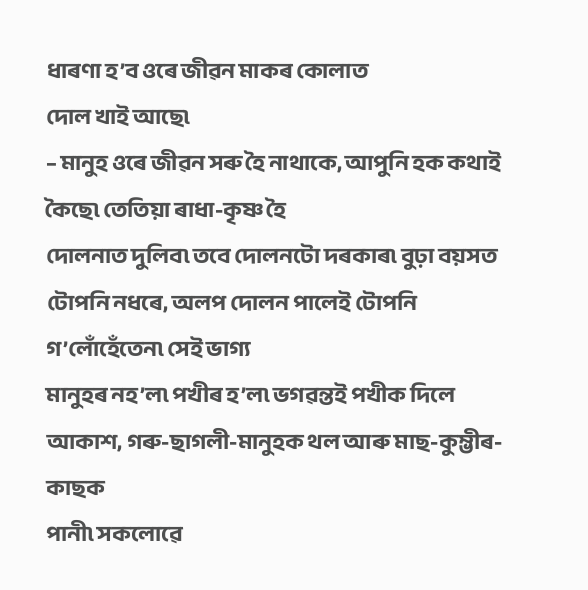ধাৰণা হ’ব ওৰে জীৱন মাকৰ কোলাত
দোল খাই আছে৷
– মানুহ ওৰে জীৱন সৰু হৈ নাথাকে, আপুনি হক কথাই কৈছে৷ তেতিয়া ৰাধা-কৃষ্ণ হৈ
দোলনাত দুলিব৷ তবে দোলনটো দৰকাৰ৷ বুঢ়া বয়সত টোপনি নধৰে, অলপ দোলন পালেই টোপনি গ’লোঁহেঁতেন৷ সেই ভাগ্য
মানুহৰ নহ’ল৷ পখীৰ হ’ল৷ ভগৱন্তই পখীক দিলে আকাশ, গৰু-ছাগলী-মানুহক থল আৰু মাছ-কুম্ভীৰ-কাছক
পানী৷ সকলোৱে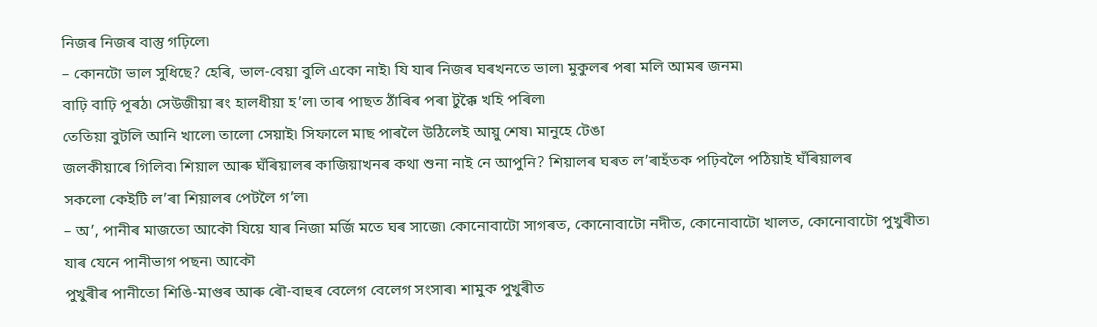নিজৰ নিজৰ বাস্তু গঢ়িলে৷
– কোনটো ভাল সুধিছে? হেৰি, ভাল-বেয়া বুলি একো নাই৷ যি যাৰ নিজৰ ঘৰখনতে ভাল৷ মুকুলৰ পৰা মলি আমৰ জনম৷
বাঢ়ি বাঢ়ি পূৰঠ৷ সেউজীয়া ৰং হালধীয়া হ’ল৷ তাৰ পাছত ঠাঁৰিৰ পৰা টুক্কৈ খহি পৰিল৷
তেতিয়া বুটলি আনি খালে৷ তালো সেয়াই৷ সিফালে মাছ পাৰলৈ উঠিলেই আয়ু শেষ৷ মানুহে টেঙা
জলকীয়াৰে গিলিব৷ শিয়াল আৰু ঘঁৰিয়ালৰ কাজিয়াখনৰ কথা শুনা নাই নে আপুনি? শিয়ালৰ ঘৰত ল’ৰাহঁতক পঢ়িবলৈ পঠিয়াই ঘঁৰিয়ালৰ
সকলো কেইটি ল’ৰা শিয়ালৰ পেটলৈ গ’ল৷
– অ’, পানীৰ মাজতো আকৌ যিয়ে যাৰ নিজা মৰ্জি মতে ঘৰ সাজে৷ কোনোবাটো সাগৰত, কোনোবাটো নদীত, কোনোবাটো খালত, কোনোবাটো পুখুৰীত৷ যাৰ যেনে পানীভাগ পছন৷ আকৌ
পুখুৰীৰ পানীতো শিঙি-মাগুৰ আৰু ৰৌ-বাহুৰ বেলেগ বেলেগ সংসাৰ৷ শামুক পুখুৰীত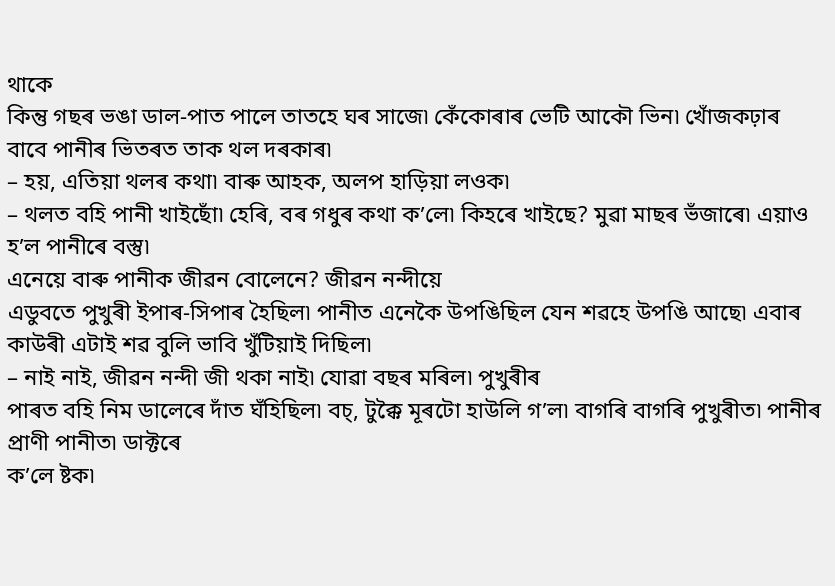থাকে
কিন্তু গছৰ ভঙা ডাল-পাত পালে তাতহে ঘৰ সাজে৷ কেঁকোৰাৰ ভেটি আকৌ ভিন৷ খোঁজকঢ়াৰ
বাবে পানীৰ ভিতৰত তাক থল দৰকাৰ৷
– হয়, এতিয়া থলৰ কথা৷ বাৰু আহক, অলপ হাড়িয়া লওক৷
– থলত বহি পানী খাইছোঁ৷ হেৰি, বৰ গধুৰ কথা ক’লে৷ কিহৰে খাইছে? মুৱা মাছৰ ভঁজাৰে৷ এয়াও হ’ল পানীৰে বস্তু৷
এনেয়ে বাৰু পানীক জীৱন বোলেনে? জীৱন নন্দীয়ে
এডুবতে পুখুৰী ইপাৰ-সিপাৰ হৈছিল৷ পানীত এনেকৈ উপঙিছিল যেন শৱহে উপঙি আছে৷ এবাৰ
কাউৰী এটাই শৱ বুলি ভাবি খুঁটিয়াই দিছিল৷
– নাই নাই, জীৱন নন্দী জী থকা নাই৷ যোৱা বছৰ মৰিল৷ পুখুৰীৰ
পাৰত বহি নিম ডালেৰে দাঁত ঘঁহিছিল৷ বচ্, টুক্কৈ মূৰটো হাউলি গ’ল৷ বাগৰি বাগৰি পুখুৰীত৷ পানীৰ প্ৰাণী পানীত৷ ডাক্টৰে
ক’লে ষ্টক৷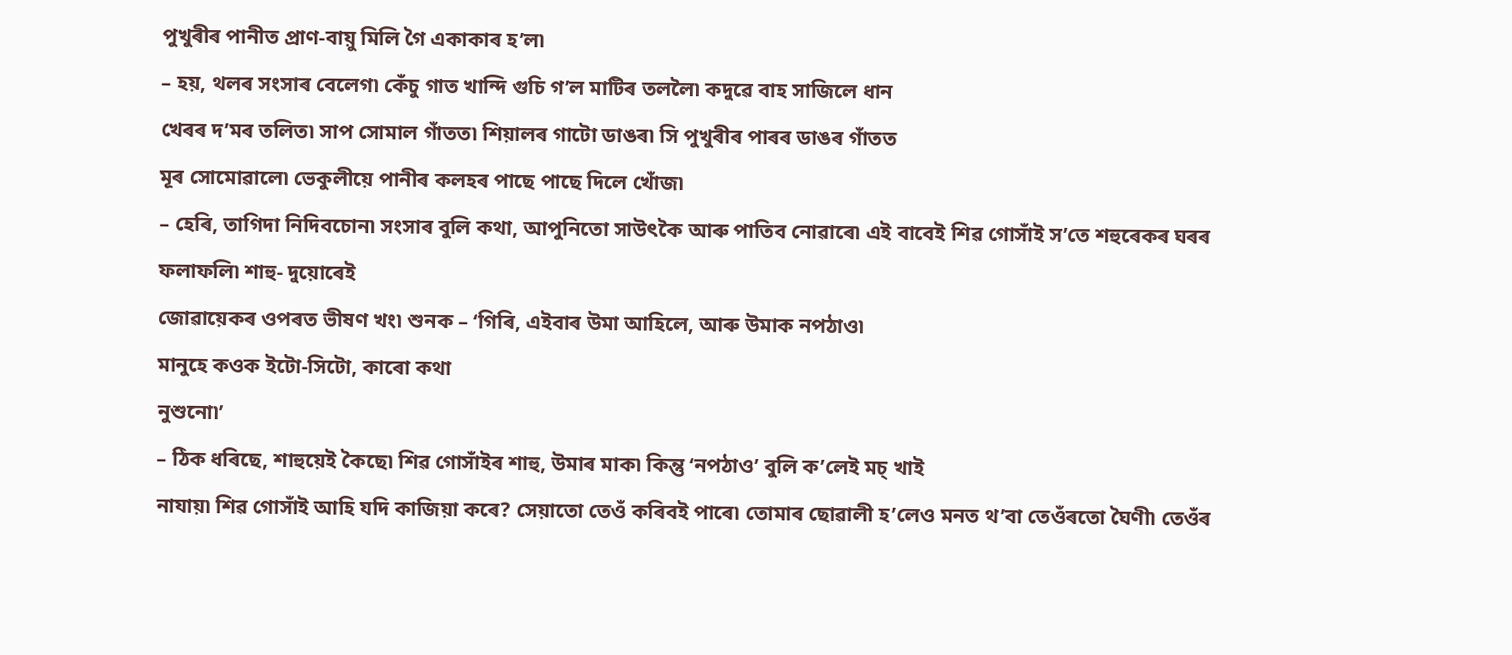পুখুৰীৰ পানীত প্ৰাণ-বায়ু মিলি গৈ একাকাৰ হ’ল৷
– হয়, থলৰ সংসাৰ বেলেগ৷ কেঁচু গাত খান্দি গুচি গ’ল মাটিৰ তললৈ৷ কদুৱে বাহ সাজিলে ধান
খেৰৰ দ’মৰ তলিত৷ সাপ সোমাল গাঁতত৷ শিয়ালৰ গাটো ডাঙৰ৷ সি পুখুৰীৰ পাৰৰ ডাঙৰ গাঁতত
মূৰ সোমোৱালে৷ ভেকুলীয়ে পানীৰ কলহৰ পাছে পাছে দিলে খোঁজ৷
– হেৰি, তাগিদা নিদিবচোন৷ সংসাৰ বুলি কথা, আপুনিতো সাউৎকৈ আৰু পাতিব নোৱাৰে৷ এই বাবেই শিৱ গোসাঁই স’তে শহুৰেকৰ ঘৰৰ
ফলাফলি৷ শাহু- দুয়োৰেই
জোৱায়েকৰ ওপৰত ভীষণ খং৷ শুনক – ‘গিৰি, এইবাৰ উমা আহিলে, আৰু উমাক নপঠাও৷
মানুহে কওক ইটো-সিটো, কাৰো কথা
নুশুনো৷’
– ঠিক ধৰিছে, শাহুয়েই কৈছে৷ শিৱ গোসাঁইৰ শাহু, উমাৰ মাক৷ কিন্তু ‘নপঠাও’ বুলি ক’লেই মচ্ খাই
নাযায়৷ শিৱ গোসাঁই আহি যদি কাজিয়া কৰে? সেয়াতো তেওঁ কৰিবই পাৰে৷ তোমাৰ ছোৱালী হ’লেও মনত থ’বা তেওঁৰতো ঘৈণী৷ তেওঁৰ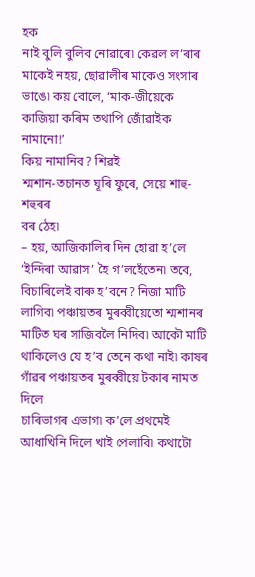হক
নাই বুলি বুলিব নোৱাৰে৷ কেৱল ল’ৰাৰ মাকেই নহয়, ছোৱালীৰ মাকেও সংসাৰ ভাঙে৷ কয় বোলে, ‘মাক-জীয়েকে কাজিয়া কৰিম তথাপি জোঁৱাইক নামানো!’
কিয় নামানিব? শিৱই
শ্মশান-তচানত ঘূৰি ফুৰে, সেয়ে শাহু-শহুৰৰ
বৰ ঠেহ৷
– হয়, আজিকালিৰ দিন হোৱা হ’লে ‘ইন্দিৰা আৱাস’ হৈ গ’লহেঁতেন৷ তবে, বিচাৰিলেই বাৰু হ’বনে? নিজা মাটি লাগিব৷ পঞ্চায়তৰ মুৰব্বীয়েতো শ্মশানৰ
মাটিত ঘৰ সাজিবলৈ নিদিব৷ আকৌ মাটি থাকিলেও যে হ’ব তেনে কথা নাই৷ কাষৰ গাঁৱৰ পঞ্চায়তৰ মুৰব্বীয়ে টকাৰ নামত দিলে
চাৰিভাগৰ এভাগ৷ ক’লে প্ৰথমেই আধাখিনি দিলে খাই পেলাবি৷ কথাটো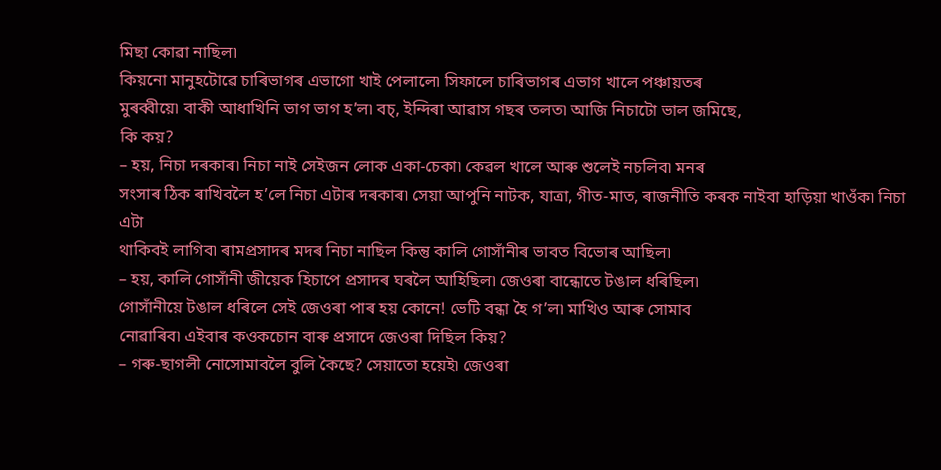মিছা কোৱা নাছিল৷
কিয়নো মানুহটোৱে চাৰিভাগৰ এভাগো খাই পেলালে৷ সিফালে চাৰিভাগৰ এভাগ খালে পঞ্চায়তৰ
মুৰব্বীয়ে৷ বাকী আধাখিনি ভাগ ভাগ হ’ল৷ বচ্, ইন্দিৰা আৱাস গছৰ তলত৷ আজি নিচাটো ভাল জমিছে,
কি কয়?
– হয়, নিচা দৰকাৰ৷ নিচা নাই সেইজন লোক একা-চেকা৷ কেৱল খালে আৰু শুলেই নচলিব৷ মনৰ
সংসাৰ ঠিক ৰাখিবলৈ হ’লে নিচা এটাৰ দৰকাৰ৷ সেয়া আপুনি নাটক, যাত্ৰা, গীত-মাত, ৰাজনীতি কৰক নাইবা হাড়িয়া খাওঁক৷ নিচা এটা
থাকিবই লাগিব৷ ৰামপ্ৰসাদৰ মদৰ নিচা নাছিল কিন্তু কালি গোসাঁনীৰ ভাবত বিভোৰ আছিল৷
– হয়, কালি গোসাঁনী জীয়েক হিচাপে প্ৰসাদৰ ঘৰলৈ আহিছিল৷ জেওৰা বান্ধোতে টঙাল ধৰিছিল৷
গোসাঁনীয়ে টঙাল ধৰিলে সেই জেওৰা পাৰ হয় কোনে! ভেটি বন্ধা হৈ গ’ল৷ মাখিও আৰু সোমাব
নোৱাৰিব৷ এইবাৰ কওকচোন বাৰু প্ৰসাদে জেওৰা দিছিল কিয়?
– গৰু-ছাগলী নোসোমাবলৈ বুলি কৈছে? সেয়াতো হয়েই৷ জেওৰা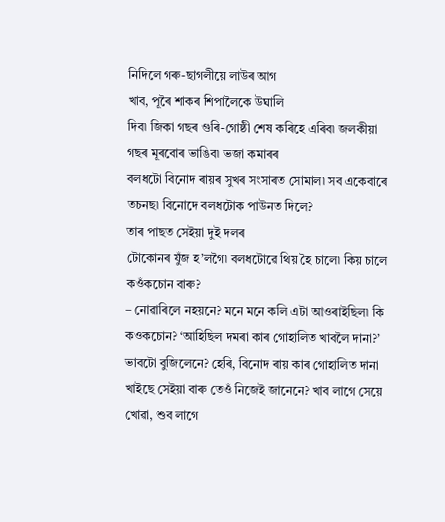নিদিলে গৰু-ছাগলীয়ে লাউৰ আগ
খাব, পূৰৈ শাকৰ শিপালৈকে উঘালি
দিব৷ জিকা গছৰ গুৰি-গোষ্ঠী শেষ কৰিহে এৰিব৷ জলকীয়া গছৰ মূৰবোৰ ভাঙিব৷ ভজা কমাৰৰ
বলধটো বিনোদ ৰায়ৰ সুখৰ সংসাৰত সোমাল৷ সব একেবাৰে তচনছ৷ বিনোদে বলধটোক পাউনত দিলে?
তাৰ পাছত সেইয়া দুই দলৰ
টোকোনৰ যুঁজ হ’লগৈ৷ বলধটোৱে থিয় হৈ চালে৷ কিয় চালে কওঁকচোন বাৰু?
– নোৱাৰিলে নহয়নে? মনে মনে কলি এটা আওৰাইছিল৷ কি কওকচোন? ‘আহিছিল দমৰা কাৰ গোহালিত খাবলৈ দানা?’ ভাবটো বুজিলেনে? হেৰি, বিনোদ ৰায় কাৰ গোহালিত দানা খাইছে সেইয়া বাৰু তেওঁ নিজেই জানেনে? খাব লাগে সেয়ে খোৱা, শুব লাগে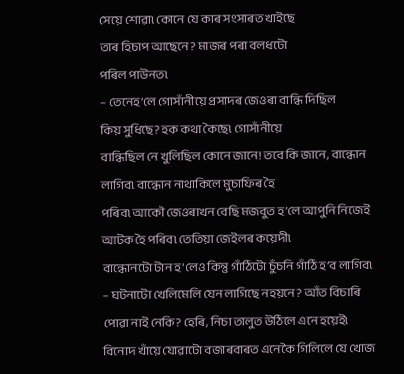সেয়ে শোৱা৷ কোনে যে কাৰ সংসাৰত খাইছে
তাৰ হিচাপ আছেনে? মাজৰ পৰা বলধটো
পৰিল পাউনত৷
– তেনেহ’লে গোসাঁনীয়ে প্ৰসাদৰ জেওৰা বান্ধি দিছিল
কিয় সুধিছে? হক কথা কৈছে৷ গোসাঁনীয়ে
বান্ধিছিল নে খুলিছিল কোনে জানে! তবে কি জানে, বান্ধোন লাগিব৷ বান্ধোন নাথাকিলে মুচাফিৰ হৈ
পৰিব৷ আকৌ জেওৰাখন বেছি মজবুত হ’লে আপুনি নিজেই আটক হৈ পৰিব৷ তেতিয়া জেইলৰ কয়েদী৷
বান্ধোনটো টান হ’লেও কিন্তু গাঁঠিটো চুঁচনি গাঁঠি হ’ব লাগিব৷
– ঘটনাটো খেলিমেলি যেন লাগিছে নহয়নে? আঁত বিচাৰি পোৱা নাই নেকি? হেৰি, নিচা তালুত উঠিলে এনে হয়েই৷ বিনোদ খাঁয়ে যোৱাটো বজাৰবাৰত এনেকৈ গিলিলে যে খোজ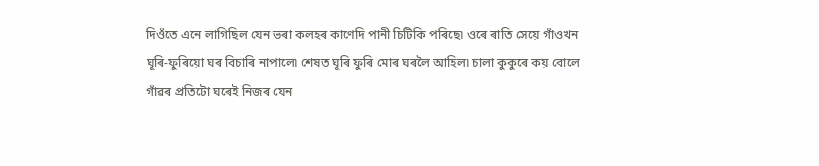দিওঁতে এনে লাগিছিল যেন ভৰা কলহৰ কাণেদি পানী চিটিকি পৰিছে৷ ওৰে ৰাতি সেয়ে গাঁওখন
ঘূৰি-ফুৰিয়ো ঘৰ বিচাৰি নাপালে৷ শেষত ঘূৰি ফুৰি মোৰ ঘৰলৈ আহিল৷ চালা কুকুৰে কয় বোলে
গাঁৱৰ প্ৰতিটো ঘৰেই নিজৰ যেন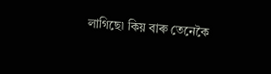লাগিছে৷ কিয় বাৰু তেনেকৈ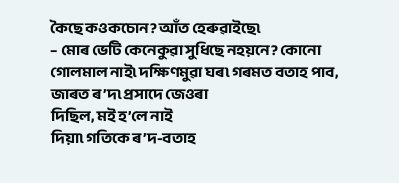কৈছে কওকচোন? আঁত হেৰুৱাইছে৷
– মোৰ ভেটি কেনেকুৱা সুধিছে নহয়নে? কোনো গোলমাল নাই৷ দক্ষিণমুৱা ঘৰ৷ গৰমত বতাহ পাব,
জাৰত ৰ’দ৷ প্ৰসাদে জেওৰা
দিছিল, মই হ’লে নাই
দিয়া৷ গতিকে ৰ’দ-বতাহ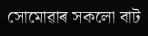সোমোৱাৰ সকলো বাট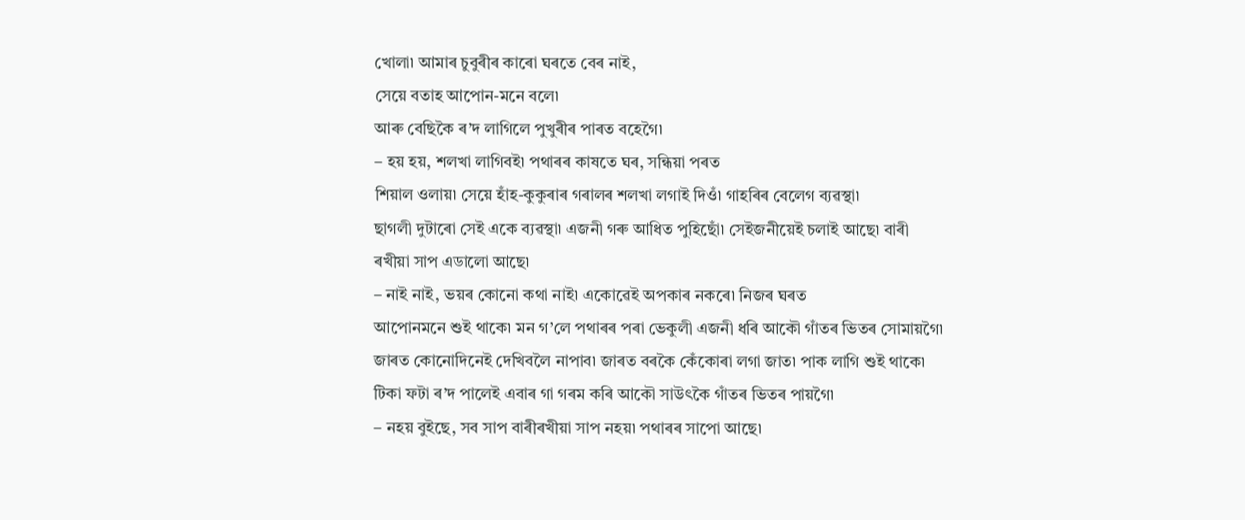খোলা৷ আমাৰ চুবুৰীৰ কাৰো ঘৰতে বেৰ নাই,
সেয়ে বতাহ আপোন-মনে বলে৷
আৰু বেছিকৈ ৰ’দ লাগিলে পুখুৰীৰ পাৰত বহেগৈ৷
– হয় হয়, শলখা লাগিবই৷ পথাৰৰ কাষতে ঘৰ, সন্ধিয়া পৰত
শিয়াল ওলায়৷ সেয়ে হাঁহ-কুকুৰাৰ গৰালৰ শলখা লগাই দিওঁ৷ গাহৰিৰ বেলেগ ব্যৱস্থা৷
ছাগলী দুটাৰো সেই একে ব্যৱস্থা৷ এজনী গৰু আধিত পুহিছোঁ৷ সেইজনীয়েই চলাই আছে৷ বাৰী
ৰখীয়া সাপ এডালো আছে৷
– নাই নাই, ভয়ৰ কোনো কথা নাই৷ একোৱেই অপকাৰ নকৰে৷ নিজৰ ঘৰত
আপোনমনে শুই থাকে৷ মন গ’লে পথাৰৰ পৰা ভেকুলী এজনী ধৰি আকৌ গাঁতৰ ভিতৰ সোমায়গৈ৷
জাৰত কোনোদিনেই দেখিবলৈ নাপাব৷ জাৰত বৰকৈ কেঁকোৰা লগা জাত৷ পাক লাগি শুই থাকে৷
টিকা ফটা ৰ’দ পালেই এবাৰ গা গৰম কৰি আকৌ সাউৎকৈ গাঁতৰ ভিতৰ পায়গৈ৷
– নহয় বুইছে, সব সাপ বাৰীৰখীয়া সাপ নহয়৷ পথাৰৰ সাপো আছে৷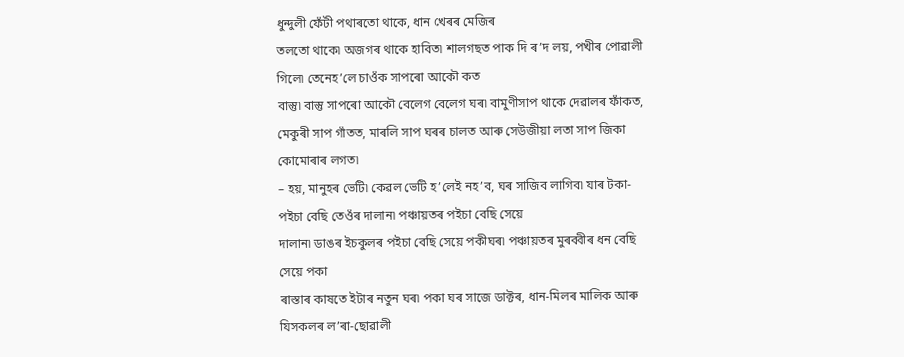ধুন্দুলী ফেঁটী পথাৰতো থাকে, ধান খেৰৰ মেজিৰ
তলতো থাকে৷ অজগৰ থাকে হাবিত৷ শালগছত পাক দি ৰ’দ লয়, পখীৰ পোৱালী গিলে৷ তেনেহ’লে চাওঁক সাপৰো আকৌ কত
বাস্তু৷ বাস্তু সাপৰো আকৌ বেলেগ বেলেগ ঘৰ৷ বামুণীসাপ থাকে দেৱালৰ ফাঁকত, মেকুৰী সাপ গাঁতত, মাৰলি সাপ ঘৰৰ চালত আৰু সেউজীয়া লতা সাপ জিকা
কোমোৰাৰ লগত৷
– হয়, মানুহৰ ভেটি৷ কেৱল ভেটি হ’লেই নহ’ব, ঘৰ সাজিব লাগিব৷ যাৰ টকা-পইচা বেছি তেওঁৰ দালান৷ পঞ্চায়তৰ পইচা বেছি সেয়ে
দালান৷ ডাঙৰ ইচকুলৰ পইচা বেছি সেয়ে পকীঘৰ৷ পঞ্চায়তৰ মুৰব্বীৰ ধন বেছি সেয়ে পকা
ৰাস্তাৰ কাষতে ইটাৰ নতুন ঘৰ৷ পকা ঘৰ সাজে ডাক্টৰ, ধান-মিলৰ মালিক আৰু যিসকলৰ ল’ৰা-ছোৱালী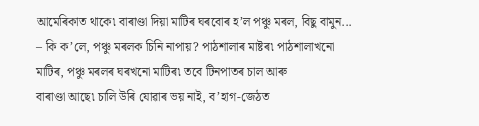আমেৰিকাত থাকে৷ বাৰাণ্ডা দিয়া মাটিৰ ঘৰবোৰ হ’ল পঞ্চু মৰল, বিছু বামুন...
– কি ক’লে, পঞ্চু মৰলক চিনি নাপায়? পাঠশালাৰ মাষ্টৰ৷ পাঠশালাখনো মাটিৰ, পঞ্চু মৰলৰ ঘৰখনো মাটিৰ৷ তবে টিনপাতৰ চাল আৰু
বাৰাণ্ডা আছে৷ চালি উৰি যোৱাৰ ভয় নাই, ব’হাগ-জেঠত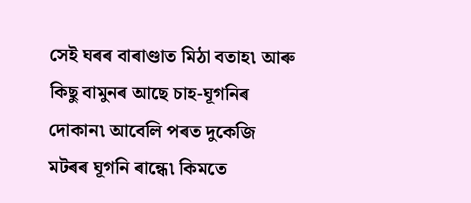সেই ঘৰৰ বাৰাণ্ডাত মিঠা বতাহ৷ আৰু কিছু বামুনৰ আছে চাহ-ঘূগনিৰ
দোকান৷ আবেলি পৰত দুকেজি মটৰৰ ঘূগনি ৰান্ধে৷ কিমতে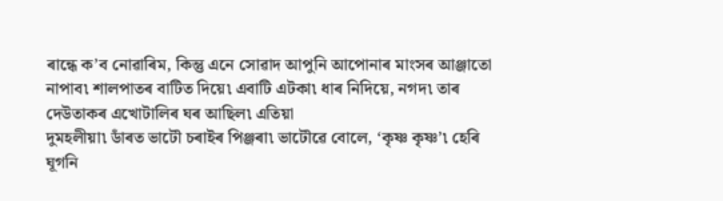ৰান্ধে ক’ব নোৱাৰিম, কিন্তু এনে সোৱাদ আপুনি আপোনাৰ মাংসৰ আঞ্জাতো
নাপাব৷ শালপাতৰ বাটিত দিয়ে৷ এবাটি এটকা৷ ধাৰ নিদিয়ে, নগদ৷ তাৰ দেউতাকৰ এখোটালিৰ ঘৰ আছিল৷ এতিয়া
দুমহলীয়া৷ ডাঁৰত ভাটৌ চৰাইৰ পিঞ্জৰা৷ ভাটৌৱে বোলে, ‘কৃষ্ণ কৃষ্ণ’৷ হেৰি ঘূগনি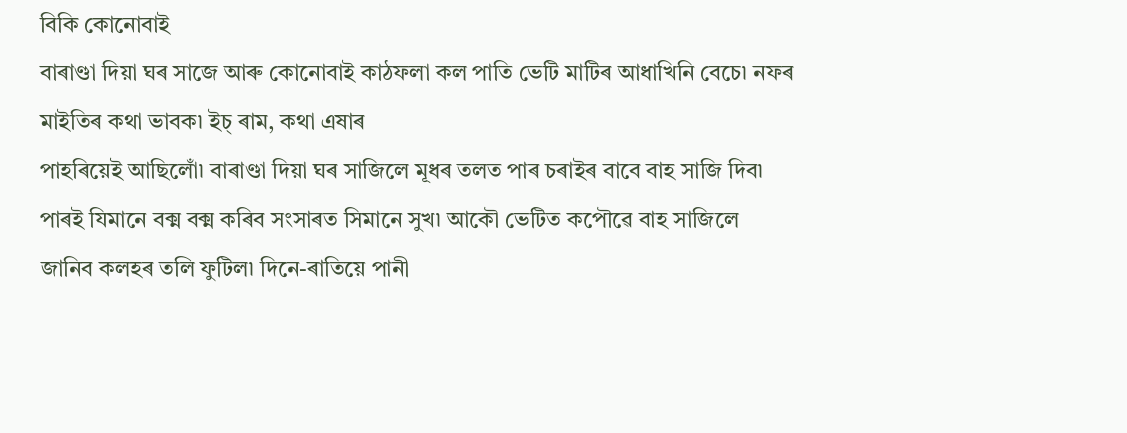বিকি কোনোবাই
বাৰাণ্ডা দিয়া ঘৰ সাজে আৰু কোনোবাই কাঠফলা কল পাতি ভেটি মাটিৰ আধাখিনি বেচে৷ নফৰ
মাইতিৰ কথা ভাবক৷ ইচ্ ৰাম, কথা এষাৰ
পাহৰিয়েই আছিলোঁ৷ বাৰাণ্ডা দিয়া ঘৰ সাজিলে মূধৰ তলত পাৰ চৰাইৰ বাবে বাহ সাজি দিব৷
পাৰই যিমানে বক্ম বক্ম কৰিব সংসাৰত সিমানে সুখ৷ আকৌ ভেটিত কপৌৱে বাহ সাজিলে
জানিব কলহৰ তলি ফুটিল৷ দিনে-ৰাতিয়ে পানী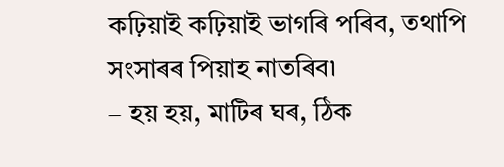কঢ়িয়াই কঢ়িয়াই ভাগৰি পৰিব, তথাপি সংসাৰৰ পিয়াহ নাতৰিব৷
– হয় হয়, মাটিৰ ঘৰ, ঠিক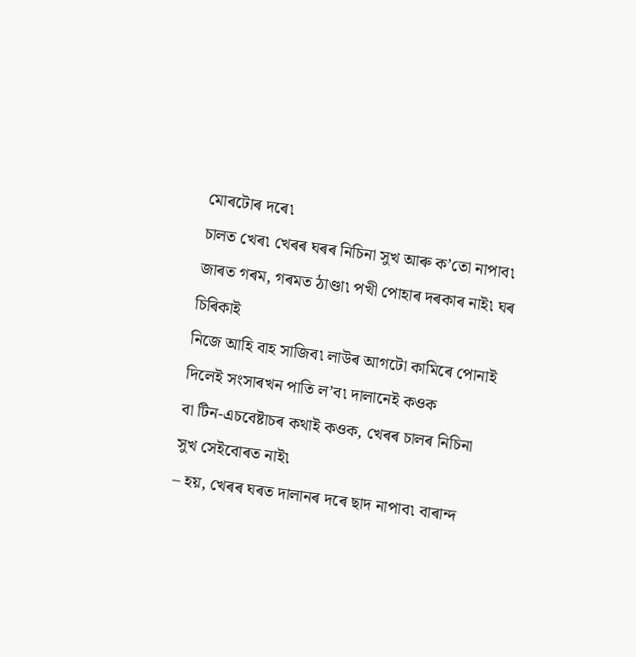মোৰটোৰ দৰে৷
চালত খেৰ৷ খেৰৰ ঘৰৰ নিচিনা সুখ আৰু ক’তো নাপাব৷ জাৰত গৰম, গৰমত ঠাণ্ডা৷ পখী পোহাৰ দৰকাৰ নাই৷ ঘৰ চিৰিকাই
নিজে আহি বাহ সাজিব৷ লাউৰ আগটো কামিৰে পোনাই দিলেই সংসাৰখন পাতি ল’ব৷ দালানেই কওক
বা টিন-এচবেষ্টাচৰ কথাই কওক, খেৰৰ চালৰ নিচিনা
সুখ সেইবোৰত নাই৷
– হয়, খেৰৰ ঘৰত দালানৰ দৰে ছাদ নাপাব৷ বাৰান্দ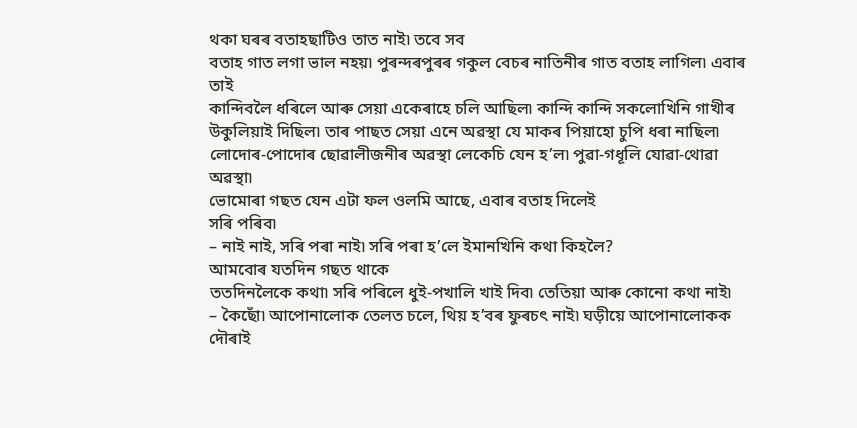থকা ঘৰৰ বতাহছাটিও তাত নাই৷ তবে সব
বতাহ গাত লগা ভাল নহয়৷ পুৰন্দৰপুৰৰ গকুল বেচৰ নাতিনীৰ গাত বতাহ লাগিল৷ এবাৰ তাই
কান্দিবলৈ ধৰিলে আৰু সেয়া একেৰাহে চলি আছিল৷ কান্দি কান্দি সকলোখিনি গাখীৰ
উকুলিয়াই দিছিল৷ তাৰ পাছত সেয়া এনে অৱস্থা যে মাকৰ পিয়াহো চুপি ধৰা নাছিল৷
লোদোৰ-পোদোৰ ছোৱালীজনীৰ অৱস্থা লেকেচি যেন হ’ল৷ পুৱা-গধূলি যোৱা-থোৱা অৱস্থা৷
ভোমোৰা গছত যেন এটা ফল ওলমি আছে, এবাৰ বতাহ দিলেই
সৰি পৰিব৷
– নাই নাই, সৰি পৰা নাই৷ সৰি পৰা হ’লে ইমানখিনি কথা কিহলৈ?
আমবোৰ যতদিন গছত থাকে
ততদিনলৈকে কথা৷ সৰি পৰিলে ধুই-পখালি খাই দিব৷ তেতিয়া আৰু কোনো কথা নাই৷
– কৈছোঁ৷ আপোনালোক তেলত চলে, থিয় হ’বৰ ফুৰচৎ নাই৷ ঘড়ীয়ে আপোনালোকক দৌৰাই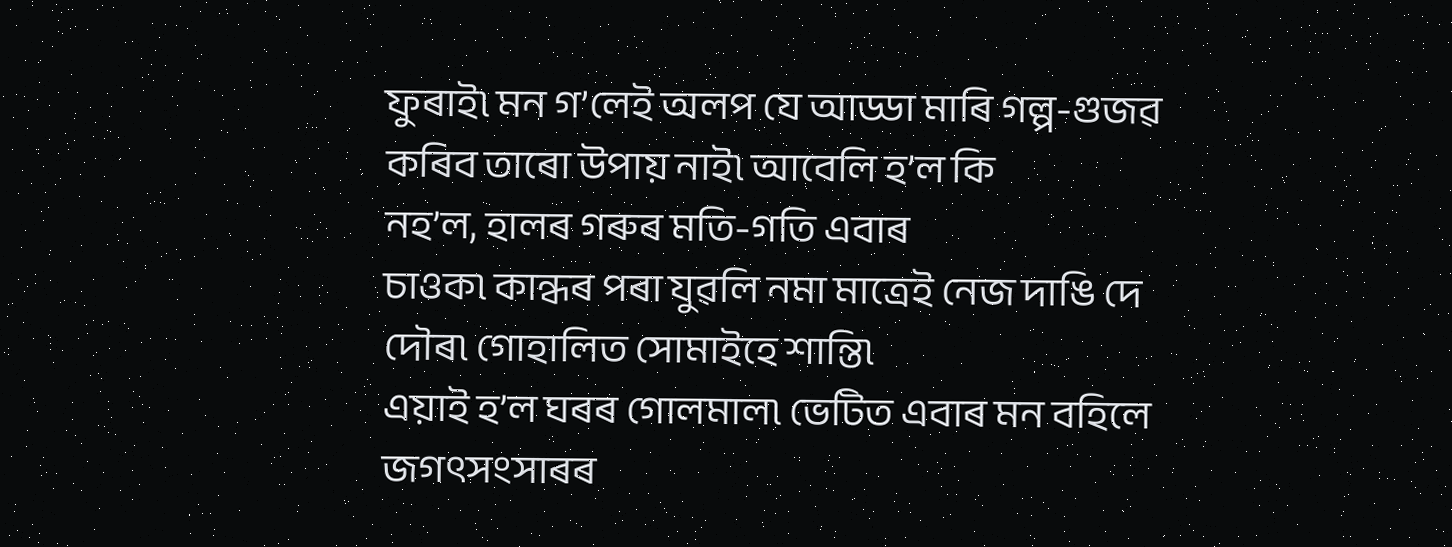ফুৰাই৷ মন গ’লেই অলপ যে আড্ডা মাৰি গল্প-গুজৱ কৰিব তাৰো উপায় নাই৷ আবেলি হ’ল কি
নহ’ল, হালৰ গৰুৰ মতি-গতি এবাৰ
চাওক৷ কান্ধৰ পৰা যুৱলি নমা মাত্ৰেই নেজ দাঙি দে দৌৰ৷ গোহালিত সোমাইহে শান্তি৷
এয়াই হ’ল ঘৰৰ গোলমাল৷ ভেটিত এবাৰ মন বহিলে জগৎসংসাৰৰ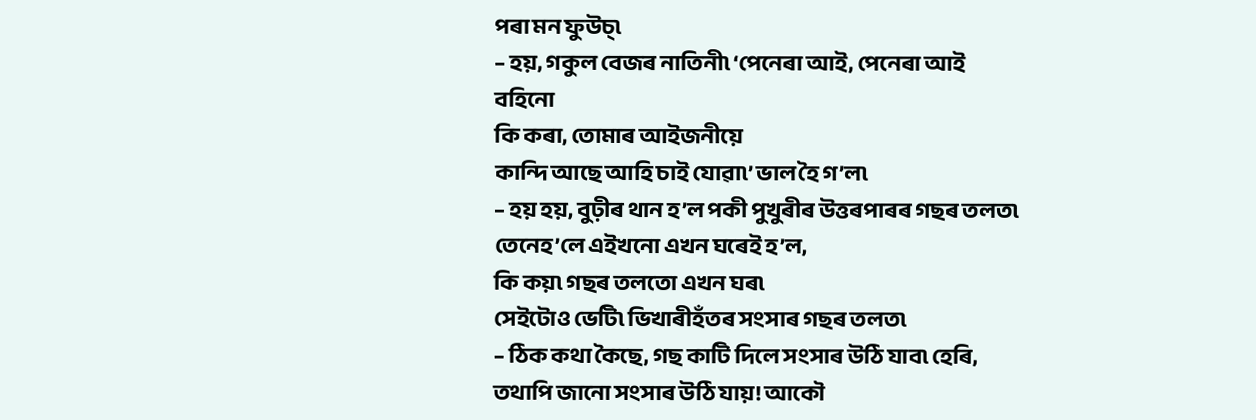পৰা মন ফুউচ্৷
– হয়, গকুল বেজৰ নাতিনী৷ ‘পেনেৰা আই, পেনেৰা আই বহিনো
কি কৰা, তোমাৰ আইজনীয়ে
কান্দি আছে আহি চাই যোৱা৷’ ভাল হৈ গ’ল৷
– হয় হয়, বুঢ়ীৰ থান হ’ল পকী পুখুৰীৰ উত্তৰপাৰৰ গছৰ তলত৷ তেনেহ’লে এইখনো এখন ঘৰেই হ’ল,
কি কয়৷ গছৰ তলতো এখন ঘৰ৷
সেইটোও ভেটি৷ ভিখাৰীহঁতৰ সংসাৰ গছৰ তলত৷
– ঠিক কথা কৈছে, গছ কাটি দিলে সংসাৰ উঠি যাব৷ হেৰি, তথাপি জানো সংসাৰ উঠি যায়! আকৌ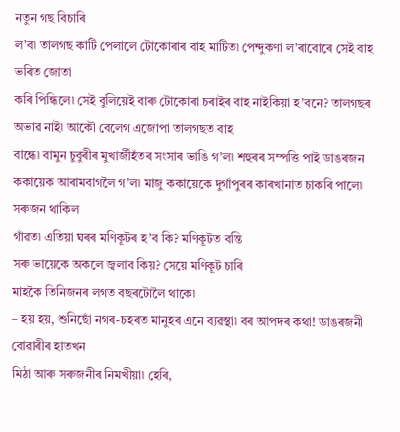নতুন গছ বিচাৰি
ল’ব৷ তালগছ কাটি পেলালে টোকোৰাৰ বাহ মাটিত৷ পেন্দুকণা ল’ৰাবোৰে সেই বাহ ভৰিত জোতা
কৰি পিন্ধিলে৷ সেই বুলিয়েই বাৰু টোকোৰা চৰাইৰ বাহ নাইকিয়া হ’বনে? তালগছৰ অভাৱ নাই৷ আকৌ বেলেগ এজোপা তালগছত বাহ
বান্ধে৷ বামুন চুবুৰীৰ মুখাৰ্জীহঁতৰ সংসাৰ ভাঙি গ’ল৷ শহুৰৰ সম্পত্তি পাই ডাঙৰজন
ককায়েক আৰামবাগলৈ গ’ল৷ মাজু ককায়েকে দুৰ্গাপুৰৰ কাৰখানাত চাকৰি পালে৷ সৰুজন থাকিল
গাঁৱত৷ এতিয়া ঘৰৰ মণিকূটৰ হ’ব কি? মণিকূটত বন্তি
সৰু ভায়েকে অকলে জ্বলাব কিয়? সেয়ে মণিকূট চাৰি
মাহকৈ তিনিজনৰ লগত বছৰটোলৈ থাকে৷
– হয় হয়, শুনিছোঁ নগৰ-চহৰত মানুহৰ এনে ব্যৱস্থা৷ বৰ আপদৰ কথা! ডাঙৰজনী বোৱাৰীৰ হাতখন
মিঠা আৰু সৰুজনীৰ নিমখীয়া৷ হেৰি,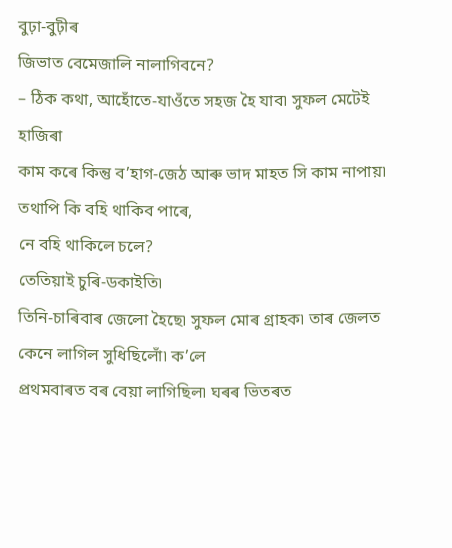বুঢ়া-বুঢ়ীৰ
জিভাত বেমেজালি নালাগিবনে?
– ঠিক কথা, আহোঁতে-যাওঁতে সহজ হৈ যাব৷ সুফল মেটেই হাজিৰা
কাম কৰে কিন্তু ব’হাগ-জেঠ আৰু ভাদ মাহত সি কাম নাপায়৷ তথাপি কি বহি থাকিব পাৰে,
নে বহি থাকিলে চলে?
তেতিয়াই চুৰি-ডকাইতি৷
তিনি-চাৰিবাৰ জেলো হৈছে৷ সুফল মোৰ গ্ৰাহক৷ তাৰ জেলত কেনে লাগিল সুধিছিলোঁ৷ ক’লে
প্ৰথমবাৰত বৰ বেয়া লাগিছিল৷ ঘৰৰ ভিতৰত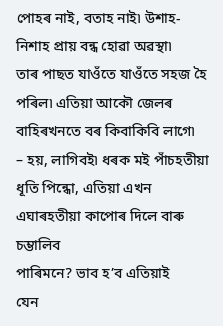পোহৰ নাই, বতাহ নাই৷ উশাহ-নিশাহ প্ৰায় বন্ধ হোৱা অৱস্থা৷
তাৰ পাছত যাওঁতে যাওঁতে সহজ হৈ পৰিল৷ এতিয়া আকৌ জেলৰ বাহিৰখনতে বৰ কিবাকিবি লাগে৷
– হয়, লাগিবই৷ ধৰক মই পাঁচহতীয়া ধূতি পিন্ধো, এতিয়া এখন এঘাৰহতীয়া কাপোৰ দিলে বাৰু চম্ভালিব
পাৰিমনে? ভাব হ’ব এতিয়াই
যেন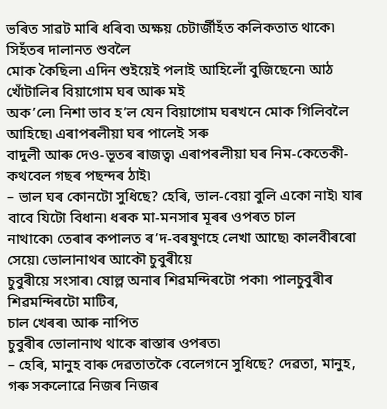ভৰিত সাৱট মাৰি ধৰিব৷ অক্ষয় চেটাৰ্জীহঁত কলিকতাত থাকে৷ সিহঁতৰ দালানত শুবলৈ
মোক কৈছিল৷ এদিন শুইয়েই পলাই আহিলোঁ বুজিছেনে৷ আঠ খোঁটালিৰ বিয়াগোম ঘৰ আৰু মই
অক’লে৷ নিশা ভাব হ’ল যেন বিয়াগোম ঘৰখনে মোক গিলিবলৈ আহিছে৷ এৰাপৰলীয়া ঘৰ পালেই সৰু
বাদুলী আৰু দেও-ভূতৰ ৰাজত্ব৷ এৰাপৰলীয়া ঘৰ নিম-কেতেকী-কথবেল গছৰ পছন্দৰ ঠাই৷
– ভাল ঘৰ কোনটো সুধিছে? হেৰি, ভাল-বেয়া বুলি একো নাই৷ যাৰ বাবে যিটো বিধান৷ ধৰক মা-মনসাৰ মূৰৰ ওপৰত চাল
নাথাকে৷ তেৰাৰ কপালত ৰ’দ-বৰষুণহে লেখা আছে৷ কালবীৰৰো সেয়ে৷ ভোলানাথৰ আকৌ চুবুৰীয়ে
চুবুৰীয়ে সংসাৰ৷ ষোল্ল অনাৰ শিৱমন্দিৰটো পকা৷ পালচুবুৰীৰ শিৱমন্দিৰটো মাটিৰ,
চাল খেৰৰ৷ আৰু নাপিত
চুবুৰীৰ ভোলানাথ থাকে ৰাস্তাৰ ওপৰত৷
– হেৰি, মানুহ বাৰু দেৱতাতকৈ বেলেগনে সুধিছে? দেৱতা, মানুহ, গৰু সকলোৱে নিজৰ নিজৰ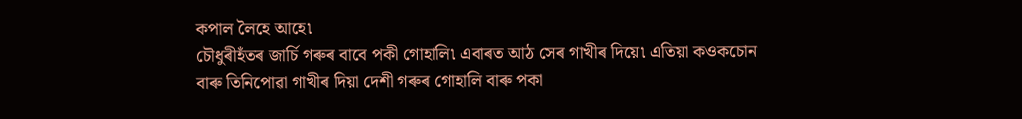কপাল লৈহে আহে৷
চৌধুৰীহঁতৰ জাৰ্চি গৰুৰ বাবে পকী গোহালি৷ এবাৰত আঠ সেৰ গাখীৰ দিয়ে৷ এতিয়া কওকচোন
বাৰু তিনিপোৱা গাখীৰ দিয়া দেশী গৰুৰ গোহালি বাৰু পকা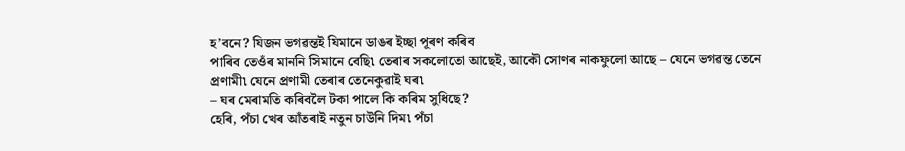হ’বনে? যিজন ভগৱন্তই যিমানে ডাঙৰ ইচ্ছা পূৰণ কৰিব
পাৰিব তেওঁৰ মাননি সিমানে বেছি৷ তেৰাৰ সকলোতো আছেই, আকৌ সোণৰ নাকফুলো আছে – যেনে ভগৱন্ত তেনে
প্ৰণামী৷ যেনে প্ৰণামী তেৰাৰ তেনেকুৱাই ঘৰ৷
– ঘৰ মেৰামতি কৰিবলৈ টকা পালে কি কৰিম সুধিছে?
হেৰি, পঁচা খেৰ আঁতৰাই নতুন চাউনি দিম৷ পঁচা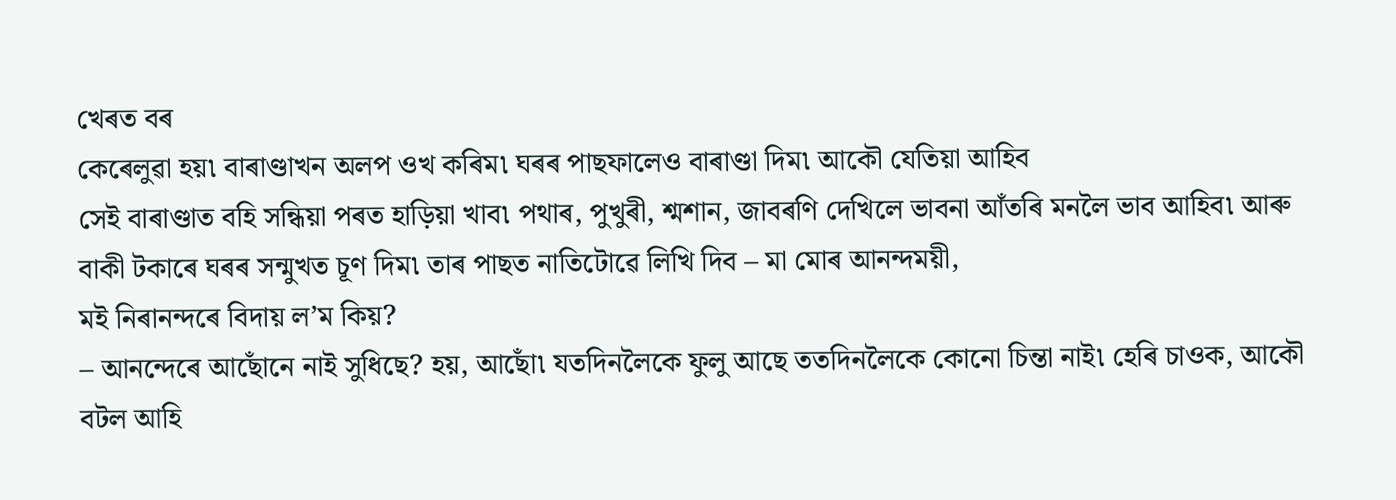খেৰত বৰ
কেৰেলুৱা হয়৷ বাৰাণ্ডাখন অলপ ওখ কৰিম৷ ঘৰৰ পাছফালেও বাৰাণ্ডা দিম৷ আকৌ যেতিয়া আহিব
সেই বাৰাণ্ডাত বহি সন্ধিয়া পৰত হাড়িয়া খাব৷ পথাৰ, পুখুৰী, শ্মশান, জাবৰণি দেখিলে ভাবনা আঁতৰি মনলৈ ভাব আহিব৷ আৰু
বাকী টকাৰে ঘৰৰ সন্মুখত চূণ দিম৷ তাৰ পাছত নাতিটোৱে লিখি দিব – মা মোৰ আনন্দময়ী,
মই নিৰানন্দৰে বিদায় ল’ম কিয়?
– আনন্দেৰে আছোঁনে নাই সুধিছে? হয়, আছোঁ৷ যতদিনলৈকে ফুলু আছে ততদিনলৈকে কোনো চিন্তা নাই৷ হেৰি চাওক, আকৌ বটল আহি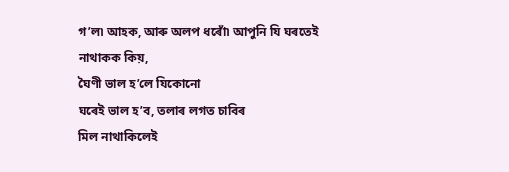গ’ল৷ আহক, আৰু অলপ ধৰোঁ৷ আপুনি যি ঘৰতেই নাথাকক কিয়,
ঘৈণী ভাল হ’লে যিকোনো
ঘৰেই ভাল হ’ব, তলাৰ লগত চাবিৰ
মিল নাথাকিলেই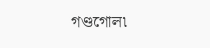গণ্ডগোল৷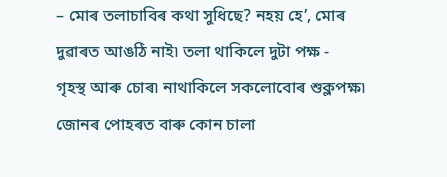– মোৰ তলাচাবিৰ কথা সুধিছে? নহয় হে’, মোৰ দুৱাৰত আঙঠি নাই৷ তলা থাকিলে দুটা পক্ষ -
গৃহস্থ আৰু চোৰ৷ নাথাকিলে সকলোবোৰ শুক্লপক্ষ৷ জোনৰ পোহৰত বাৰু কোন চালা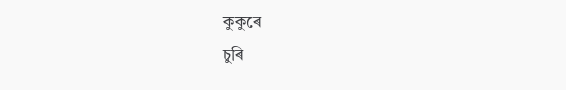কুকুৰে
চুৰি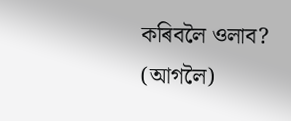কৰিবলৈ ওলাব?
(আগলৈ)